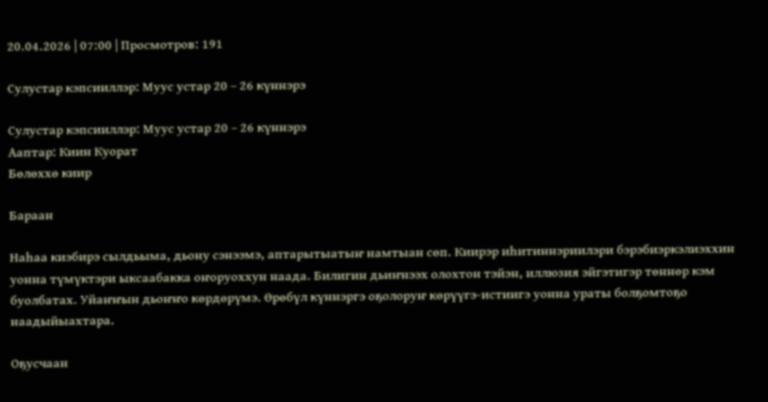20.04.2026 | 07:00 | Просмотров: 191

Сулустар кэпсииллэр: Муус устар 20 – 26 күннэрэ

Сулустар кэпсииллэр: Муус устар 20 – 26 күннэрэ
Ааптар: Киин Куорат
Бөлөххө киир

Бараан

Наһаа киэбирэ сылдьыма, дьону сэнээмэ, аптарытыатыҥ намтыан сөп. Киирэр иһитиннэриилэри бэрэбиэркэлиэххин уонна түмүктэри ыксаабакка оҥоруоххун наада. Билигин дьиҥнээх олохтон тэйэн, иллюзия эйгэтигэр төннөр кэм буолбатах. Уйаҥҥын дьоҥҥо көрдөрүмэ. Өрөбүл күннэргэ оҕолоруҥ көрүүгэ-истиигэ уонна ураты болҕомтоҕо наадыйыахтара.

Оҕусчаан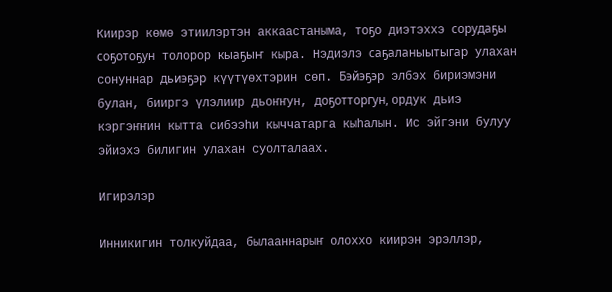Киирэр көмө этиилэртэн аккаастаныма, тоҕо диэтэххэ сорудаҕы соҕотоҕун толорор кыаҕыҥ кыра. Нэдиэлэ саҕаланыытыгар улахан сонуннар дьиэҕэр күүтүөхтэрин сөп. Бэйэҕэр элбэх бириэмэни булан, бииргэ үлэлиир дьоҥҥун, доҕотторгун, ордук дьиэ кэргэҥҥин кытта сибээһи кыччатарга кыһалын. Ис эйгэни булуу эйиэхэ билигин улахан суолталаах.

Игирэлэр

Инникигин толкуйдаа, былааннарыҥ олоххо киирэн эрэллэр,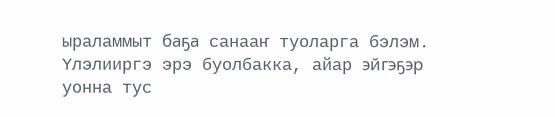ыраламмыт баҕа санааҥ туоларга бэлэм. Үлэлииргэ эрэ буолбакка, айар эйгэҕэр уонна тус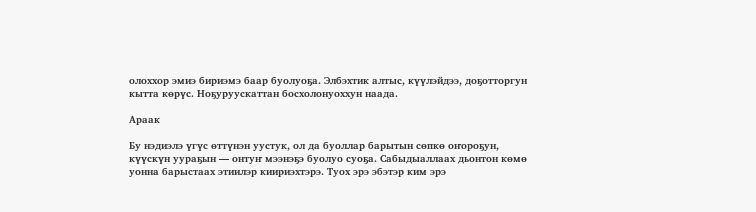олоххор эмиэ бириэмэ баар буолуоҕа. Элбэхтик алтыс, күүлэйдээ, доҕотторгун кытта көрүс. Ноҕуруускаттан босхолонуоххун наада.

Араак

Бу нэдиэлэ үгүс өттүнэн уустук, ол да буоллар барытын сөпкө оҥороҕун, күүскүн уураҕын — онтуҥ мээнэҕэ буолуо суоҕа. Сабыдыаллаах дьонтон көмө уонна барыстаах этиилэр киириэхтэрэ. Туох эрэ эбэтэр ким эрэ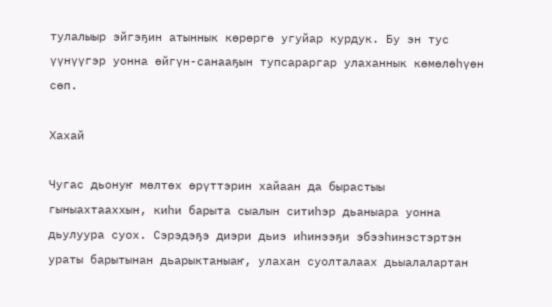тулалыыр эйгэҕин атыннык көрөргө угуйар курдук. Бу эн тус үүнүүгэр уонна өйгүн-санааҕын тупсараргар улаханнык көмөлөһүөн сөп.

Хахай

Чугас дьонуҥ мөлтөх өрүттэрин хайаан да бырастыы гыныахтааххын, киһи барыта сыалын ситиһэр дьаныара уонна дьулуура суох. Сэрэдэҕэ диэри дьиэ иһинээҕи эбээһинэстэртэн ураты барытынан дьарыктаныаҥ, улахан суолталаах дьыалалартан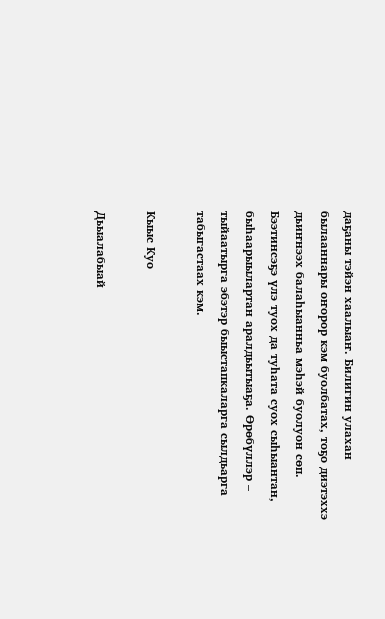даҕаны тэйэн хаалыаҥ. Билигин улахан былааннары оҥорор кэм буолбатах, тоҕо диэтэххэ дьиҥнээх балаһыанньа мэһэй буолуон сөп. Бээтинсэҕэ үлэ туох да туһата суох сыһыантан, быһаарыылартан аралдьытыаҕа. Өрөбүллэр – тыйаатырга эбэтэр быыстапкаларга сылдьарга табыгастаах кэм.

Кыыс Куо

Дьыалабыай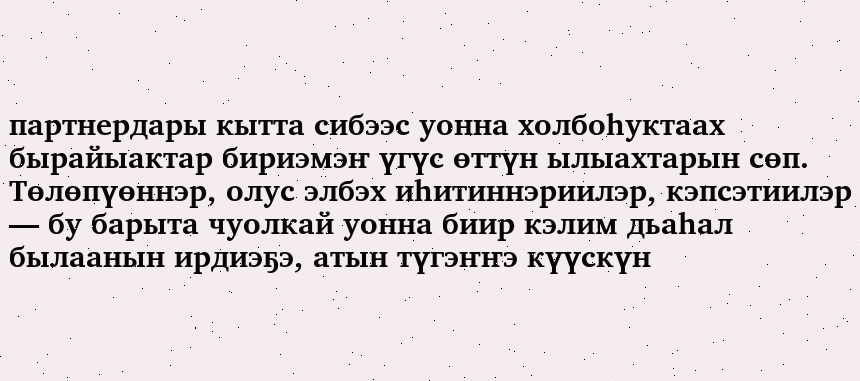партнердары кытта сибээс уонна холбоһуктаах бырайыактар бириэмэҥ үгүс өттүн ылыахтарын сөп. Төлөпүөннэр, олус элбэх иһитиннэриилэр, кэпсэтиилэр — бу барыта чуолкай уонна биир кэлим дьаһал былаанын ирдиэҕэ, атын түгэҥҥэ күүскүн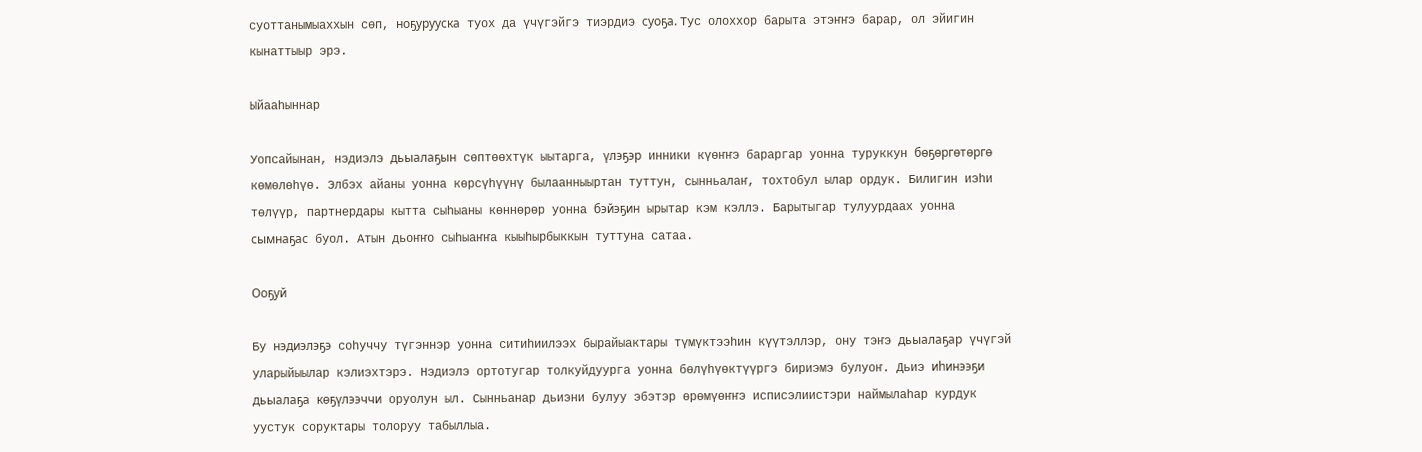суоттанымыаххын сөп, ноҕурууска туох да үчүгэйгэ тиэрдиэ суоҕа. Тус олоххор барыта этэҥҥэ барар, ол эйигин кынаттыыр эрэ.

Ыйааһыннар

Уопсайынан, нэдиэлэ дьыалаҕын сөптөөхтүк ыытарга, үлэҕэр инники күөҥҥэ бараргар уонна туруккун бөҕөргөтөргө көмөлөһүө. Элбэх айаны уонна көрсүһүүнү былаанныыртан туттун, сынньалаҥ, тохтобул ылар ордук. Билигин иэһи төлүүр, партнердары кытта сыһыаны көннөрөр уонна бэйэҕин ырытар кэм кэллэ. Барытыгар тулуурдаах уонна сымнаҕас буол. Атын дьоҥҥо сыһыаҥҥа кыыһырбыккын туттуна сатаа.

Ооҕуй

Бу нэдиэлэҕэ соһуччу түгэннэр уонна ситиһиилээх бырайыактары түмүктээһин күүтэллэр, ону тэҥэ дьыалаҕар үчүгэй уларыйыылар кэлиэхтэрэ. Нэдиэлэ ортотугар толкуйдуурга уонна бөлүһүөктүүргэ бириэмэ булуоҥ. Дьиэ иһинээҕи дьыалаҕа көҕүлээччи оруолун ыл. Сынньанар дьиэни булуу эбэтэр өрөмүөҥҥэ исписэлиистэри наймылаһар курдук уустук соруктары толоруу табыллыа.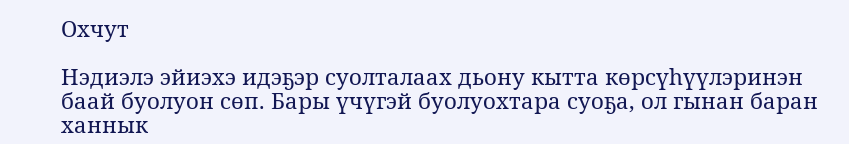Охчут

Нэдиэлэ эйиэхэ идэҕэр суолталаах дьону кытта көрсүһүүлэринэн баай буолуон сөп. Бары үчүгэй буолуохтара суоҕа, ол гынан баран ханнык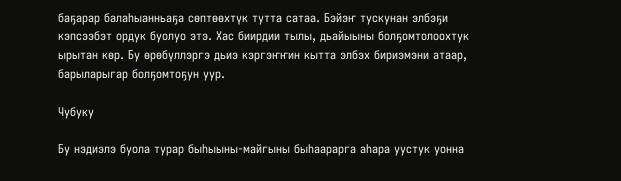баҕарар балаһыанньаҕа сөптөөхтүк тутта сатаа. Бэйэҥ тускунан элбэҕи кэпсээбэт ордук буолуо этэ. Хас биирдии тылы, дьайыыны болҕомтолоохтук ырытан көр. Бу өрөбүллэргэ дьиэ кэргэҥҥин кытта элбэх бириэмэни атаар, барыларыгар болҕомтоҕун уур.

Чубуку

Бу нэдиэлэ буола турар быһыыны-майгыны быһаарарга аһара уустук уонна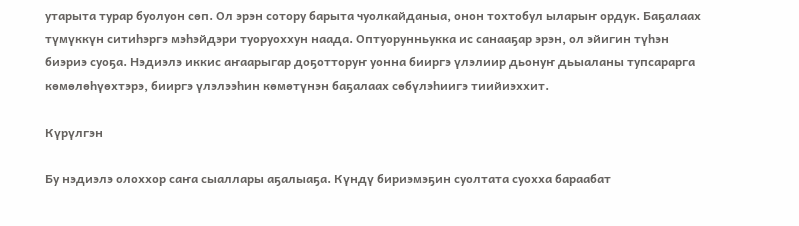утарыта турар буолуон сөп. Ол эрэн сотору барыта чуолкайданыа, онон тохтобул ыларыҥ ордук. Баҕалаах түмүккүн ситиһэргэ мэһэйдэри туоруоххун наада. Оптуорунньукка ис санааҕар эрэн, ол эйигин түһэн биэриэ суоҕа. Нэдиэлэ иккис аҥаарыгар доҕотторуҥ уонна бииргэ үлэлиир дьонуҥ дьыаланы тупсарарга көмөлөһүөхтэрэ, бииргэ үлэлээһин көмөтүнэн баҕалаах сөбүлэһиигэ тиийиэххит.

Күрүлгэн

Бу нэдиэлэ олоххор саҥа сыаллары аҕалыаҕа. Күндү бириэмэҕин суолтата суохха бараабат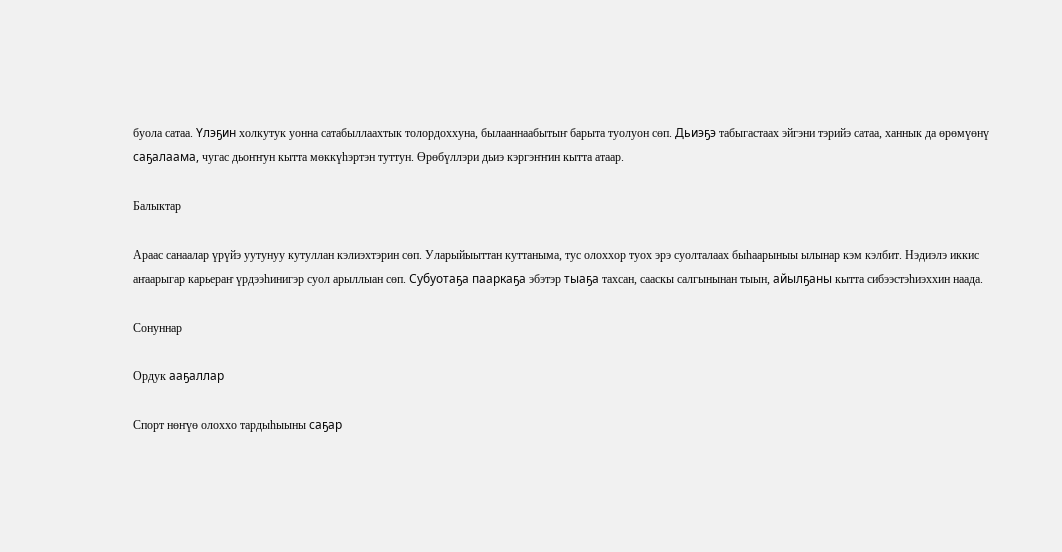буола сатаа. Үлэҕин холкутук уонна сатабыллаахтык толордоххуна, былааннаабытыҥ барыта туолуон сөп. Дьиэҕэ табыгастаах эйгэни тэрийэ сатаа, ханнык да өрөмүөнү саҕалаама, чугас дьоҥҥун кытта мөккүһэртэн туттун. Өрөбүллэри дьиэ кэргэҥҥин кытта атаар.

Балыктар

Араас санаалар үрүйэ уутунуу кутуллан кэлиэхтэрин сөп. Уларыйыыттан куттаныма, тус олоххор туох эрэ суолталаах быһаарыныы ылынар кэм кэлбит. Нэдиэлэ иккис аҥаарыгар карьераҥ үрдээһинигэр суол арыллыан сөп. Субуотаҕа пааркаҕа эбэтэр тыаҕа тахсан, сааскы салгынынан тыын, айылҕаны кытта сибээстэһиэххин наада.

Сонуннар

Ордук ааҕаллар

Спорт нөҥүө олоххо тардыһыыны саҕар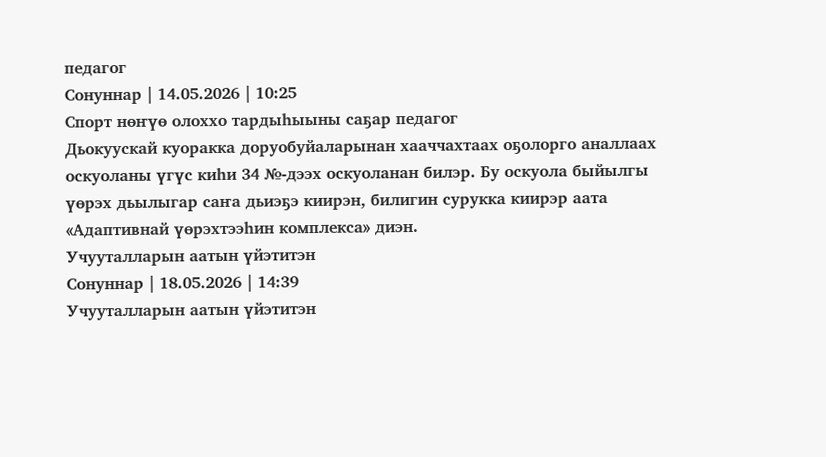педагог
Сонуннар | 14.05.2026 | 10:25
Спорт нөҥүө олоххо тардыһыыны саҕар педагог
Дьокуускай куоракка доруобуйаларынан хааччахтаах оҕолорго аналлаах оскуоланы үгүс киһи 34 №-дээх оскуоланан билэр. Бу оскуола быйылгы үөрэх дьылыгар саҥа дьиэҕэ киирэн, билигин сурукка киирэр аата «Адаптивнай үөрэхтээһин комплекса» диэн.
Учууталларын аатын үйэтитэн
Сонуннар | 18.05.2026 | 14:39
Учууталларын аатын үйэтитэн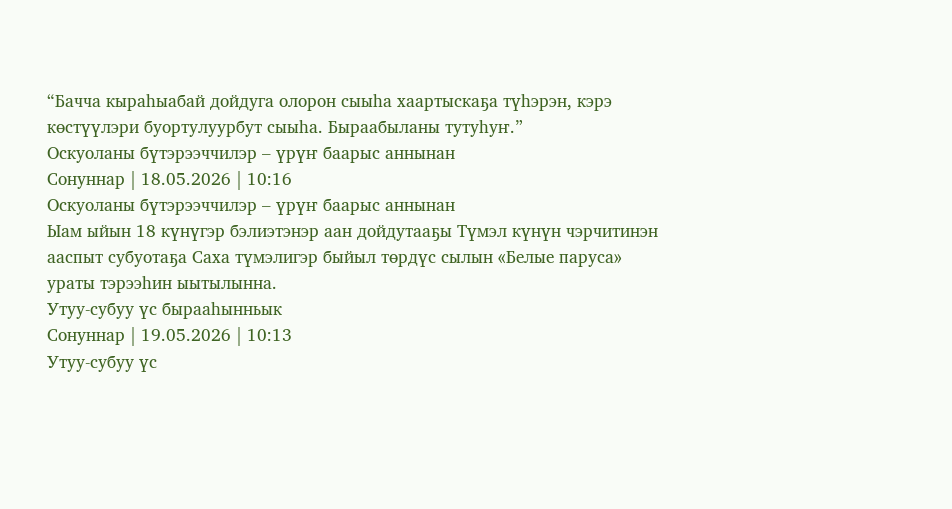“Бачча кыраһыабай дойдуга олорон сыыһа хаартыскаҕа түһэрэн, кэрэ көстүүлэри буортулуурбут сыыһа. Быраабыланы тутуһуҥ.”
Оскуоланы бүтэрээччилэр – үрүҥ баарыс аннынан
Сонуннар | 18.05.2026 | 10:16
Оскуоланы бүтэрээччилэр – үрүҥ баарыс аннынан
Ыам ыйын 18 күнүгэр бэлиэтэнэр аан дойдутааҕы Түмэл күнүн чэрчитинэн ааспыт субуотаҕа Саха түмэлигэр быйыл төрдүс сылын «Белые паруса» ураты тэрээһин ыытылынна.
Утуу-субуу үс бырааһынньык
Сонуннар | 19.05.2026 | 10:13
Утуу-субуу үс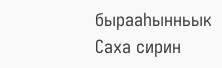бырааһынньык
Саха сирин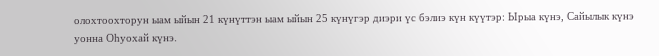олохтоохторун ыам ыйын 21 күнүттэн ыам ыйын 25 күнүгэр диэри үс бэлиэ күн күүтэр: Ырыа күнэ, Сайылык күнэ уонна Оһуохай күнэ.